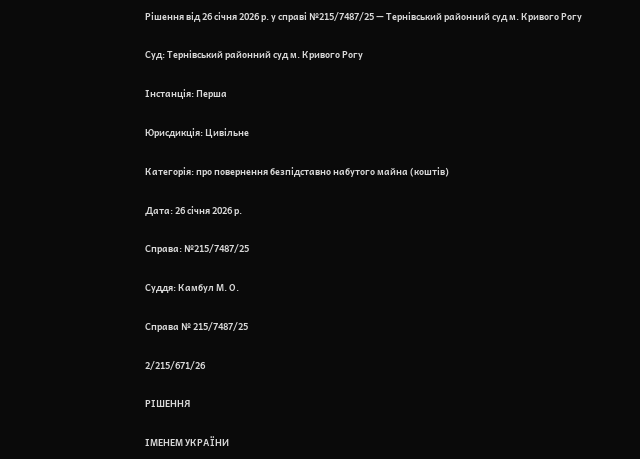Рішення від 26 січня 2026 р. у справі №215/7487/25 — Тернівський районний суд м. Кривого Рогу

Суд: Тернівський районний суд м. Кривого Рогу

Інстанція: Перша

Юрисдикція: Цивільне

Категорія: про повернення безпідставно набутого майна (коштів)

Дата: 26 січня 2026 р.

Справа: №215/7487/25

Суддя: Камбул М. О.

Справа № 215/7487/25

2/215/671/26

РІШЕННЯ

ІМЕНЕМ УКРАЇНИ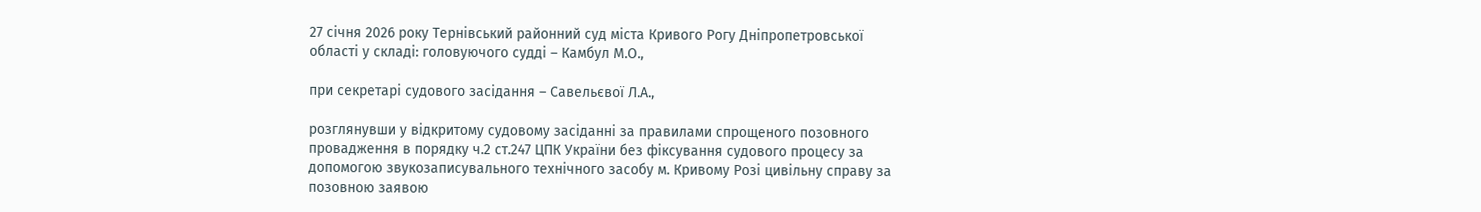27 січня 2026 року Тернівський районний суд міста Кривого Рогу Дніпропетровської області у складі: головуючого судді – Камбул М.О.,

при секретарі судового засідання – Савельєвої Л.А.,

розглянувши у відкритому судовому засіданні за правилами спрощеного позовного провадження в порядку ч.2 ст.247 ЦПК України без фіксування судового процесу за допомогою звукозаписувального технічного засобу м. Кривому Розі цивільну справу за позовною заявою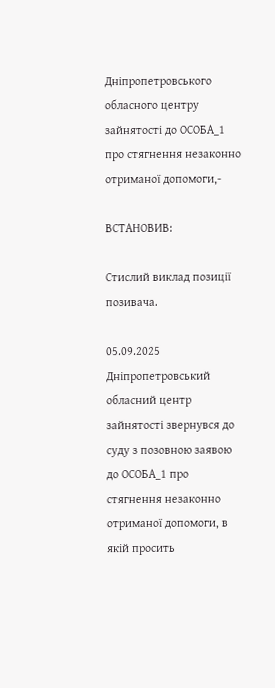Дніпропетровського обласного центру зайнятості до ОСОБА_1 про стягнення незаконно отриманої допомоги,-

ВСТАНОВИВ:

Стислий виклад позиції позивача.

05.09.2025 Дніпропетровський обласний центр зайнятості звернувся до суду з позовною заявою до ОСОБА_1 про стягнення незаконно отриманої допомоги, в якій просить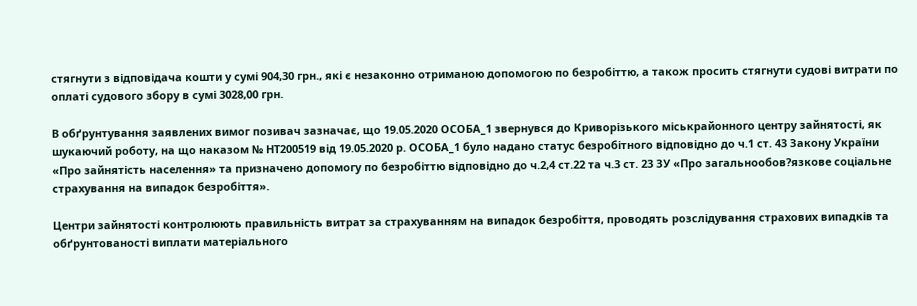стягнути з відповідача кошти у сумі 904,30 грн., які є незаконно отриманою допомогою по безробіттю, а також просить стягнути судові витрати по оплаті судового збору в сумі 3028,00 грн.

В обґрунтування заявлених вимог позивач зазначає, що 19.05.2020 ОСОБА_1 звернувся до Криворізького міськрайонного центру зайнятості, як шукаючий роботу, на що наказом № НТ200519 від 19.05.2020 р. ОСОБА_1 було надано статус безробітного відповідно до ч.1 ст. 43 Закону України «Про зайнятість населення» та призначено допомогу по безробіттю відповідно до ч.2,4 ст.22 та ч.3 ст. 23 ЗУ «Про загальнообов?язкове соціальне страхування на випадок безробіття».

Центри зайнятості контролюють правильність витрат за страхуванням на випадок безробіття, проводять розслідування страхових випадків та обґрунтованості виплати матеріального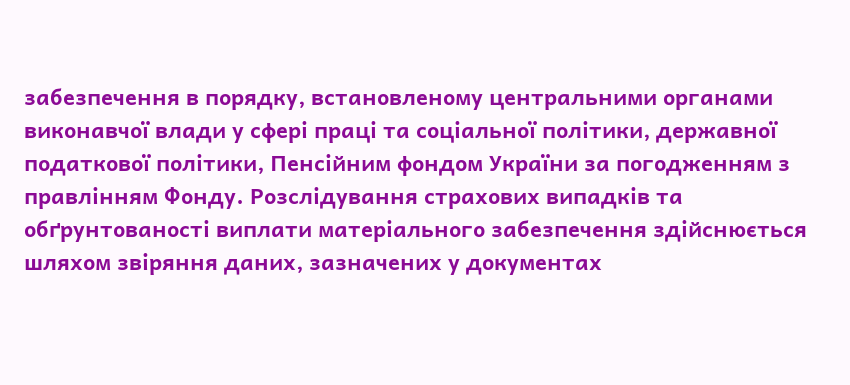забезпечення в порядку, встановленому центральними органами виконавчої влади у сфері праці та соціальної політики, державної податкової політики, Пенсійним фондом України за погодженням з правлінням Фонду. Розслідування страхових випадків та обґрунтованості виплати матеріального забезпечення здійснюється шляхом звіряння даних, зазначених у документах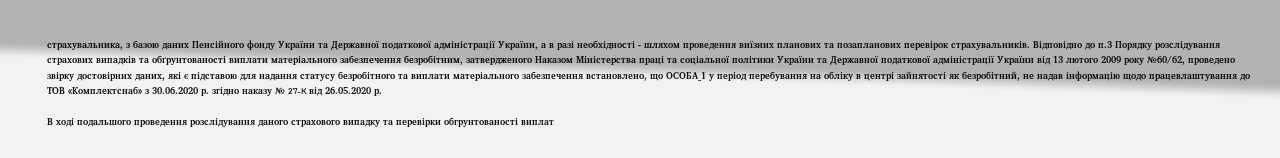страхувальника, з базою даних Пенсійного фонду України та Державної податкової адміністрації України, а в разі необхідності - шляхом проведення виїзних планових та позапланових перевірок страхувальників. Відповідно до п.3 Порядку розслідування страхових випадків та обґрунтованості виплати матеріального забезпечення безробітним, затвердженого Наказом Міністерства праці та соціальної політики України та Державної податкової адміністрації України від 13 лютого 2009 року №60/62, проведено звірку достовірних даних, які є підставою для надання статусу безробітного та виплати матеріального забезпечення встановлено, що ОСОБА_1 у період перебування на обліку в центрі зайнятості як безробітний, не надав інформацію щодо працевлаштування до ТОВ «Комплектснаб» з 30.06.2020 р. згідно наказу № 27-K від 26.05.2020 р.

В ході подальшого проведення розслідування даного страхового випадку та перевірки обгрунтованості виплат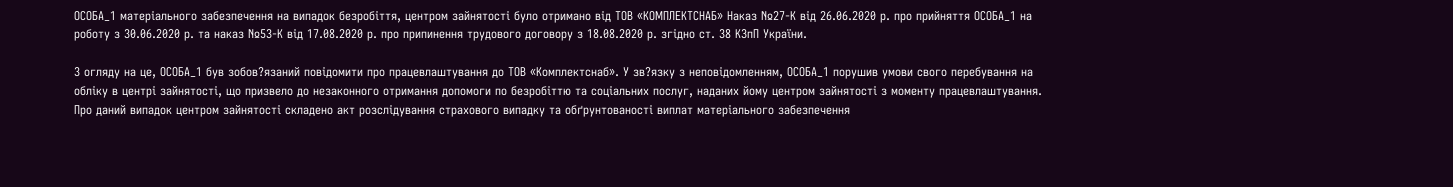ОСОБА_1 матеріального забезпечення на випадок безробіття, центром зайнятості було отримано від ТОВ «КОМПЛЕКТСНАБ» Наказ №27-К від 26.06.2020 р. про прийняття ОСОБА_1 на роботу з 30.06.2020 р. та наказ №53-К від 17.08.2020 р. про припинення трудового договору з 18.08.2020 р. згідно ст. 38 КЗпП України.

3 огляду на це, ОСОБА_1 був зобов?язаний повідомити про працевлаштування до ТОВ «Комплектснаб». У зв?язку з неповідомленням, ОСОБА_1 порушив умови свого перебування на обліку в центрі зайнятості, що призвело до незаконного отримання допомоги по безробіттю та соціальних послуг, наданих йому центром зайнятості з моменту працевлаштування. Про даний випадок центром зайнятості складено акт розслідування страхового випадку та обґрунтованості виплат матеріального забезпечення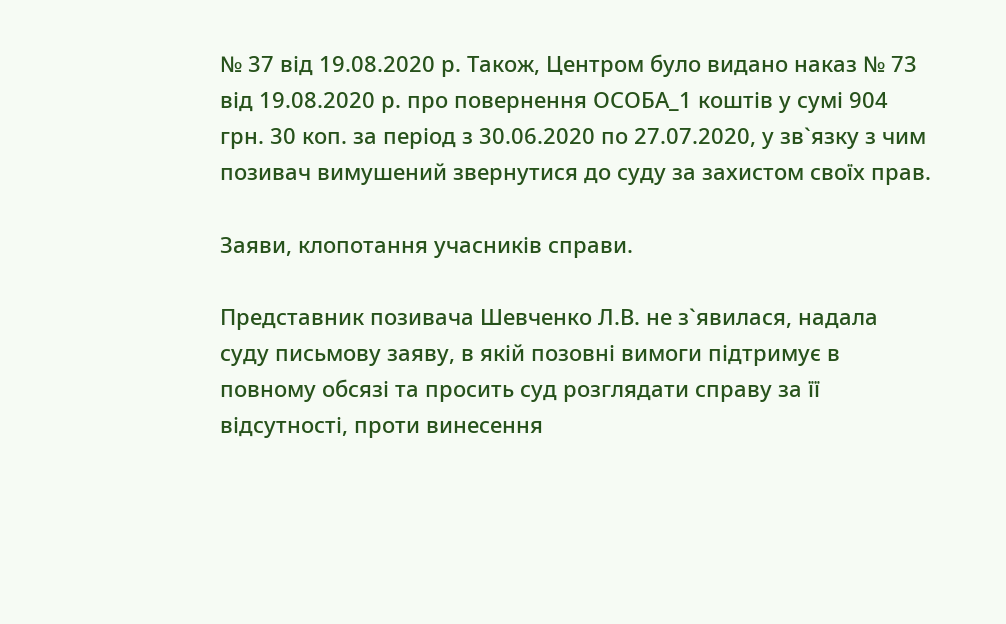№ 37 від 19.08.2020 р. Також, Центром було видано наказ № 73 від 19.08.2020 р. про повернення ОСОБА_1 коштів у сумі 904 грн. 30 коп. за період з 30.06.2020 по 27.07.2020, у зв`язку з чим позивач вимушений звернутися до суду за захистом своїх прав.

Заяви, клопотання учасників справи.

Представник позивача Шевченко Л.В. не з`явилася, надала суду письмову заяву, в якій позовні вимоги підтримує в повному обсязі та просить суд розглядати справу за її відсутності, проти винесення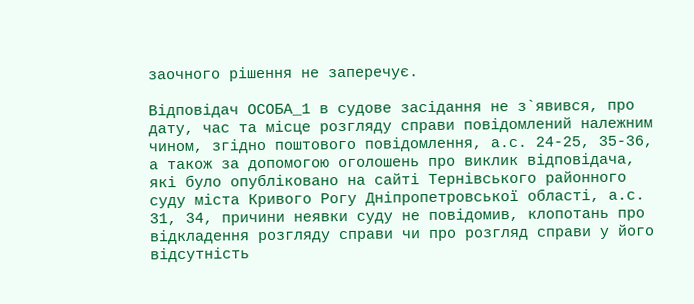заочного рішення не заперечує.

Відповідач ОСОБА_1 в судове засідання не з`явився, про дату, час та місце розгляду справи повідомлений належним чином, згідно поштового повідомлення, а.с. 24-25, 35-36, а також за допомогою оголошень про виклик відповідача, які було опубліковано на сайті Тернівського районного суду міста Кривого Рогу Дніпропетровської області, а.с. 31, 34, причини неявки суду не повідомив, клопотань про відкладення розгляду справи чи про розгляд справи у його відсутність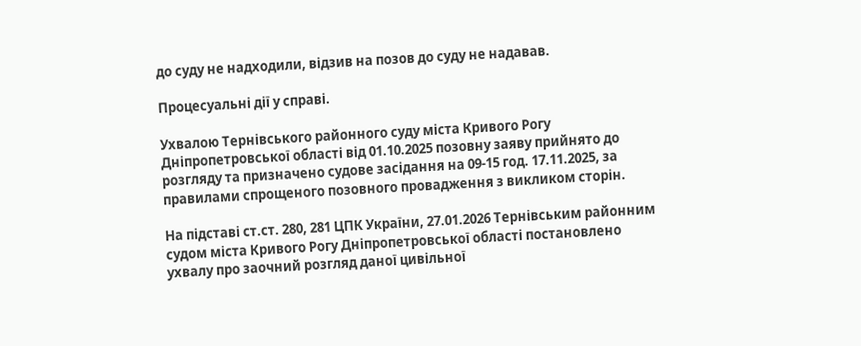до суду не надходили, відзив на позов до суду не надавав.

Процесуальні дії у справі.

Ухвалою Тернівського районного суду міста Кривого Рогу Дніпропетровської області від 01.10.2025 позовну заяву прийнято до розгляду та призначено судове засідання на 09-15 год. 17.11.2025, за правилами спрощеного позовного провадження з викликом сторін.

На підставі ст.ст. 280, 281 ЦПК України, 27.01.2026 Тернівським районним судом міста Кривого Рогу Дніпропетровської області постановлено ухвалу про заочний розгляд даної цивільної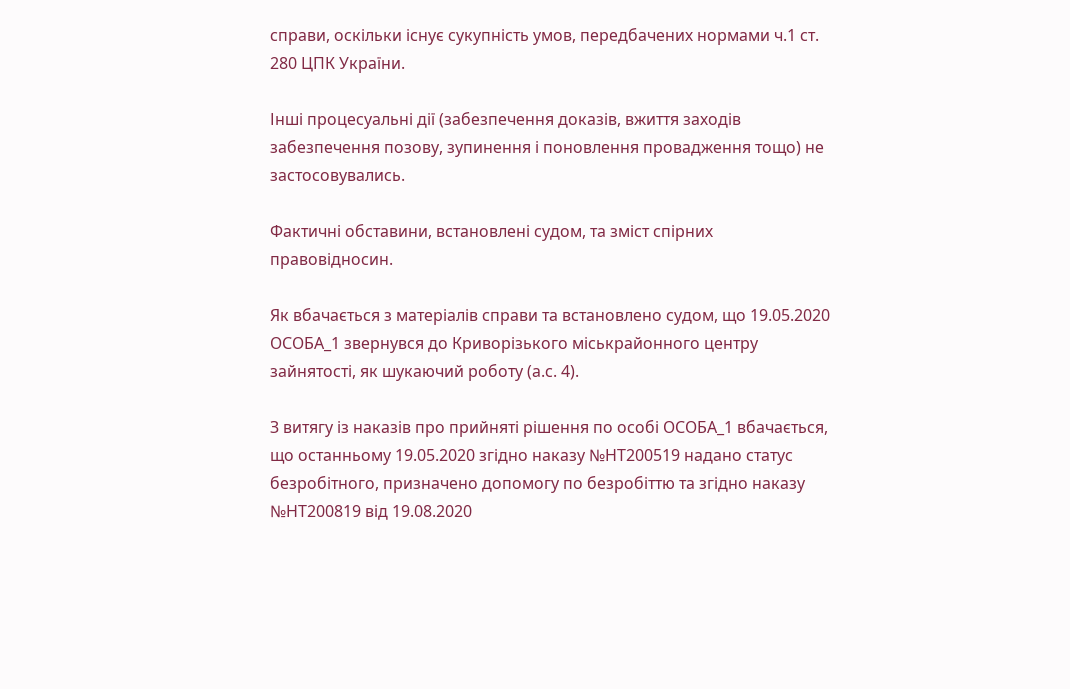справи, оскільки існує сукупність умов, передбачених нормами ч.1 ст. 280 ЦПК України.

Інші процесуальні дії (забезпечення доказів, вжиття заходів забезпечення позову, зупинення і поновлення провадження тощо) не застосовувались.

Фактичні обставини, встановлені судом, та зміст спірних правовідносин.

Як вбачається з матеріалів справи та встановлено судом, що 19.05.2020 ОСОБА_1 звернувся до Криворізького міськрайонного центру зайнятості, як шукаючий роботу (а.с. 4).

З витягу із наказів про прийняті рішення по особі ОСОБА_1 вбачається, що останньому 19.05.2020 згідно наказу №НТ200519 надано статус безробітного, призначено допомогу по безробіттю та згідно наказу №НТ200819 від 19.08.2020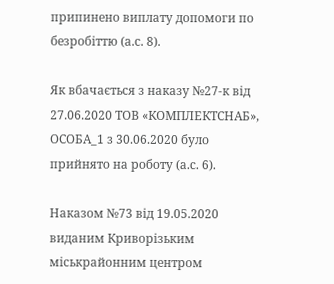припинено виплату допомоги по безробіттю (а.с. 8).

Як вбачається з наказу №27-к від 27.06.2020 ТОВ «КОМПЛЕКТСНАБ», ОСОБА_1 з 30.06.2020 було прийнято на роботу (а.с. 6).

Наказом №73 від 19.05.2020 виданим Криворізьким міськрайонним центром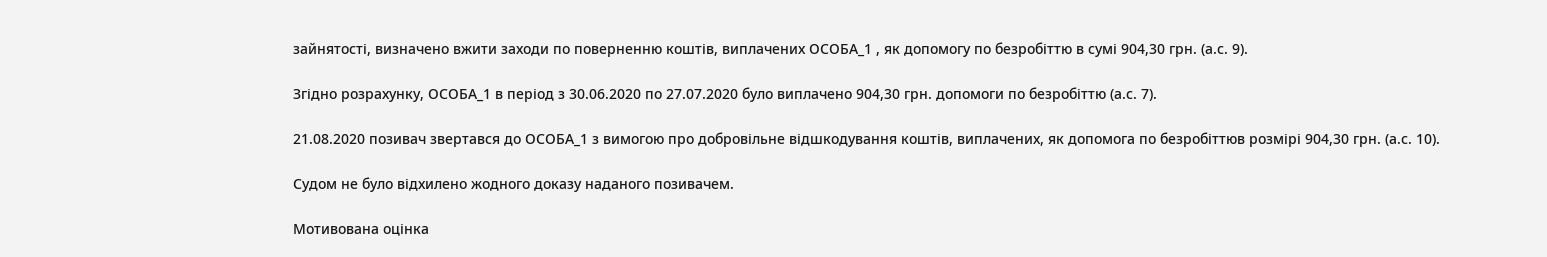зайнятості, визначено вжити заходи по поверненню коштів, виплачених ОСОБА_1 , як допомогу по безробіттю в сумі 904,30 грн. (а.с. 9).

Згідно розрахунку, ОСОБА_1 в період з 30.06.2020 по 27.07.2020 було виплачено 904,30 грн. допомоги по безробіттю (а.с. 7).

21.08.2020 позивач звертався до ОСОБА_1 з вимогою про добровільне відшкодування коштів, виплачених, як допомога по безробіттюв розмірі 904,30 грн. (а.с. 10).

Судом не було відхилено жодного доказу наданого позивачем.

Мотивована оцінка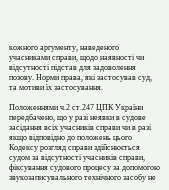кожного аргументу, наведеного учасниками справи, щодо наявності чи відсутності підстав для задоволення позову. Норми права, які застосував суд, та мотиви їх застосування.

Положеннями ч.2 ст.247 ЦПК України передбачено, що у разі неявки в судове засідання всіх учасників справи чи в разі якщо відповідно до положень цього Кодексу розгляд справи здійснюється судом за відсутності учасників справи, фіксування судового процесу за допомогою звукозаписувального технічного засобу не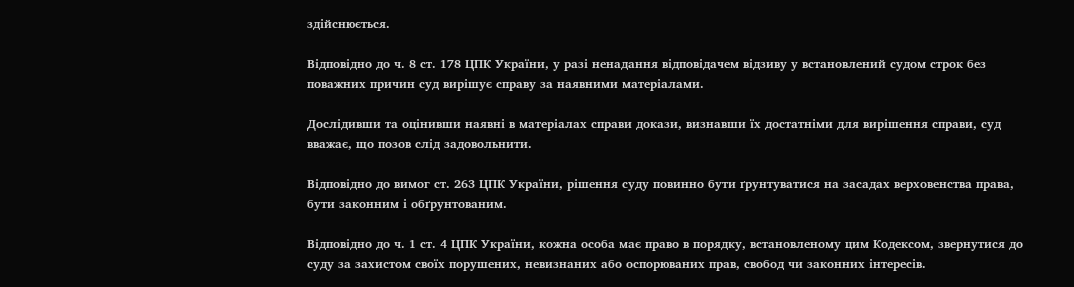здійснюється.

Відповідно до ч. 8 ст. 178 ЦПК України, у разі ненадання відповідачем відзиву у встановлений судом строк без поважних причин суд вирішує справу за наявними матеріалами.

Дослідивши та оцінивши наявні в матеріалах справи докази, визнавши їх достатніми для вирішення справи, суд вважає, що позов слід задовольнити.

Відповідно до вимог ст. 263 ЦПК України, рішення суду повинно бути ґрунтуватися на засадах верховенства права, бути законним і обґрунтованим.

Відповідно до ч. 1 ст. 4 ЦПК України, кожна особа має право в порядку, встановленому цим Кодексом, звернутися до суду за захистом своїх порушених, невизнаних або оспорюваних прав, свобод чи законних інтересів.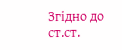Згідно до ст.ст.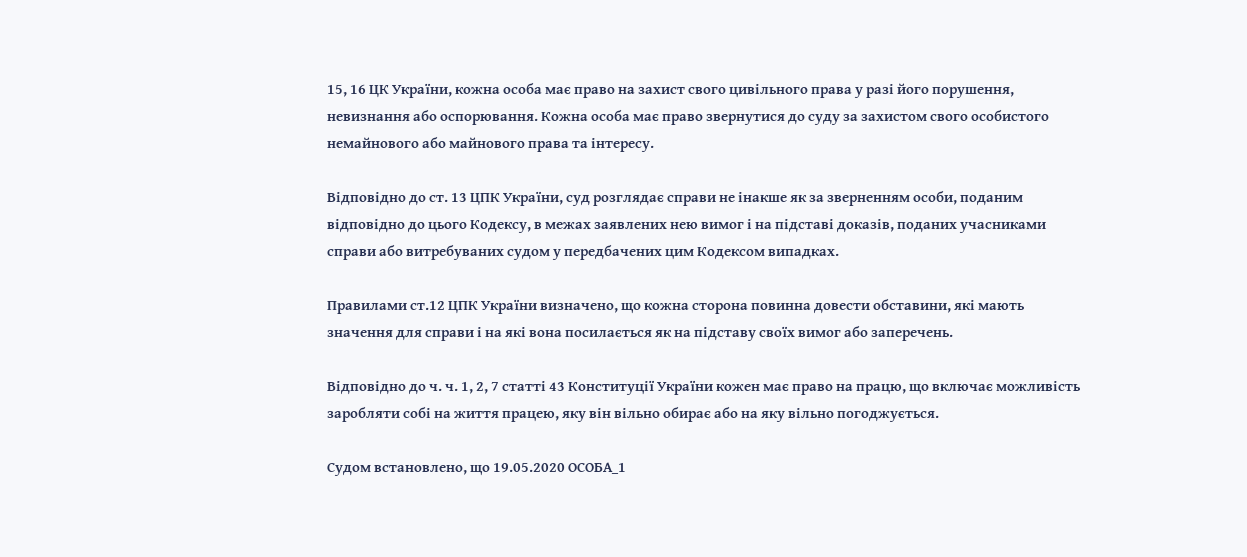15, 16 ЦК України, кожна особа має право на захист свого цивільного права у разі його порушення, невизнання або оспорювання. Кожна особа має право звернутися до суду за захистом свого особистого немайнового або майнового права та інтересу.

Відповідно до ст. 13 ЦПК України, суд розглядає справи не інакше як за зверненням особи, поданим відповідно до цього Кодексу, в межах заявлених нею вимог і на підставі доказів, поданих учасниками справи або витребуваних судом у передбачених цим Кодексом випадках.

Правилами ст.12 ЦПК України визначено, що кожна сторона повинна довести обставини, які мають значення для справи і на які вона посилається як на підставу своїх вимог або заперечень.

Відповідно до ч. ч. 1, 2, 7 статті 43 Конституції України кожен має право на працю, що включає можливість заробляти собі на життя працею, яку він вільно обирає або на яку вільно погоджується.

Судом встановлено, що 19.05.2020 ОСОБА_1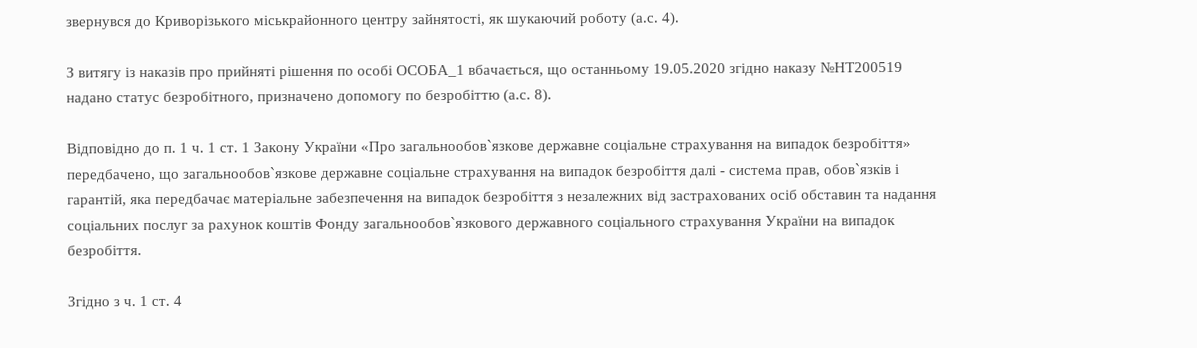звернувся до Криворізького міськрайонного центру зайнятості, як шукаючий роботу (а.с. 4).

З витягу із наказів про прийняті рішення по особі ОСОБА_1 вбачається, що останньому 19.05.2020 згідно наказу №НТ200519 надано статус безробітного, призначено допомогу по безробіттю (а.с. 8).

Відповідно до п. 1 ч. 1 ст. 1 Закону України «Про загальнообов`язкове державне соціальне страхування на випадок безробіття» передбачено, що загальнообов`язкове державне соціальне страхування на випадок безробіття далі - система прав, обов`язків і гарантій, яка передбачає матеріальне забезпечення на випадок безробіття з незалежних від застрахованих осіб обставин та надання соціальних послуг за рахунок коштів Фонду загальнообов`язкового державного соціального страхування України на випадок безробіття.

Згідно з ч. 1 ст. 4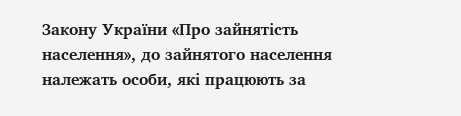Закону України «Про зайнятість населення», до зайнятого населення належать особи, які працюють за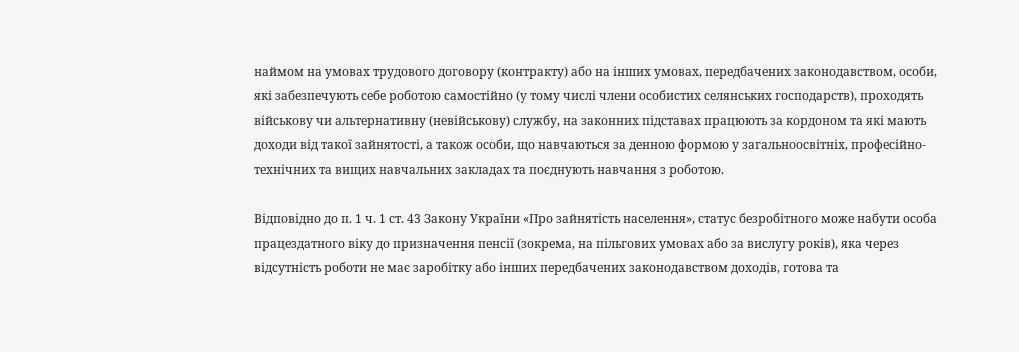наймом на умовах трудового договору (контракту) або на інших умовах, передбачених законодавством, особи, які забезпечують себе роботою самостійно (у тому числі члени особистих селянських господарств), проходять військову чи альтернативну (невійськову) службу, на законних підставах працюють за кордоном та які мають доходи від такої зайнятості, а також особи, що навчаються за денною формою у загальноосвітніх, професійно-технічних та вищих навчальних закладах та поєднують навчання з роботою.

Відповідно до п. 1 ч. 1 ст. 43 Закону України «Про зайнятість населення», статус безробітного може набути особа працездатного віку до призначення пенсії (зокрема, на пільгових умовах або за вислугу років), яка через відсутність роботи не має заробітку або інших передбачених законодавством доходів, готова та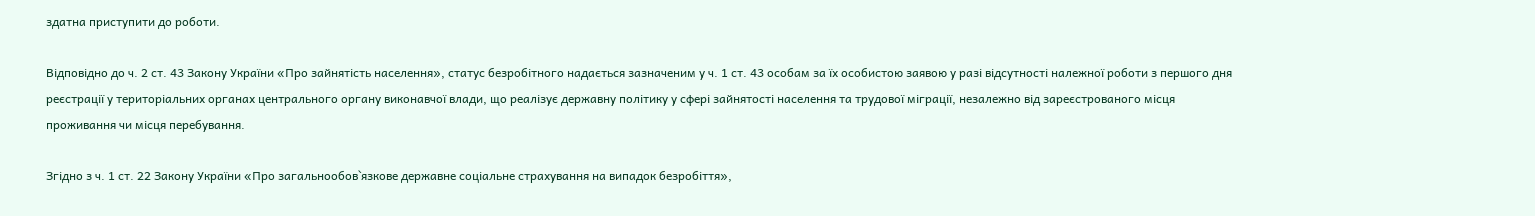здатна приступити до роботи.

Відповідно до ч. 2 ст. 43 Закону України «Про зайнятість населення», статус безробітного надається зазначеним у ч. 1 ст. 43 особам за їх особистою заявою у разі відсутності належної роботи з першого дня реєстрації у територіальних органах центрального органу виконавчої влади, що реалізує державну політику у сфері зайнятості населення та трудової міграції, незалежно від зареєстрованого місця проживання чи місця перебування.

Згідно з ч. 1 ст. 22 Закону України «Про загальнообов`язкове державне соціальне страхування на випадок безробіття»,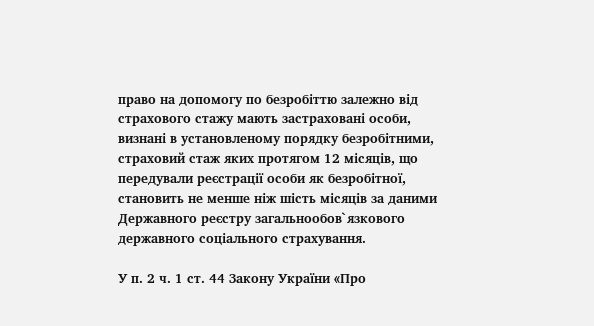право на допомогу по безробіттю залежно від страхового стажу мають застраховані особи, визнані в установленому порядку безробітними, страховий стаж яких протягом 12 місяців, що передували реєстрації особи як безробітної, становить не менше ніж шість місяців за даними Державного реєстру загальнообов`язкового державного соціального страхування.

У п. 2 ч. 1 ст. 44 Закону України «Про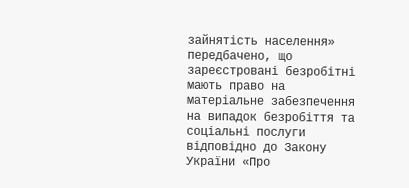зайнятість населення» передбачено, що зареєстровані безробітні мають право на матеріальне забезпечення на випадок безробіття та соціальні послуги відповідно до Закону України «Про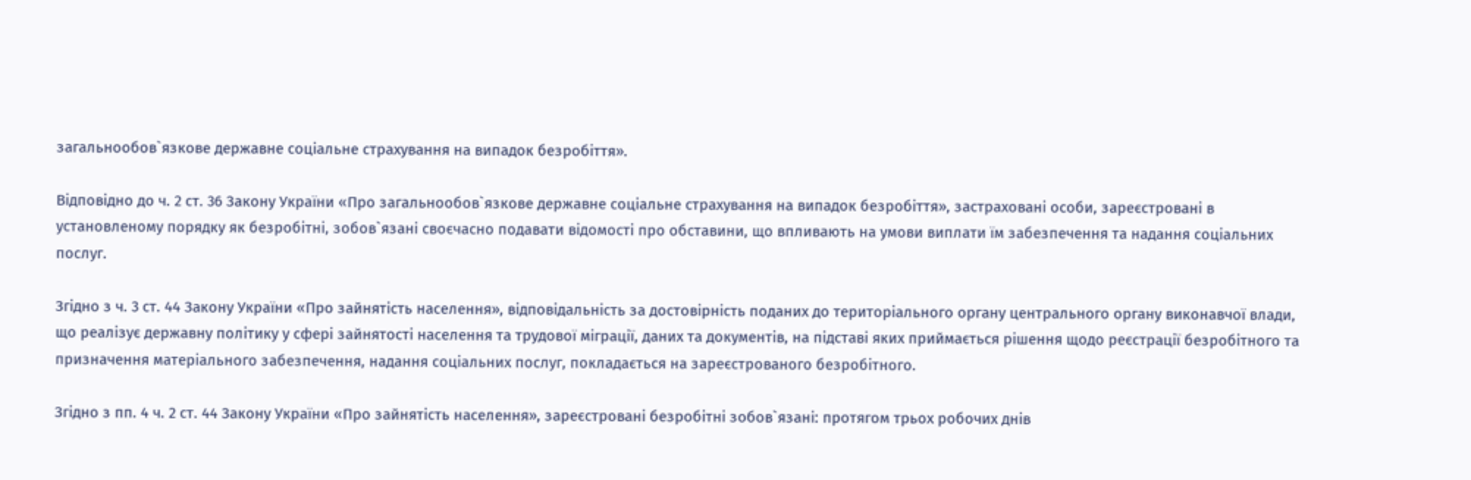загальнообов`язкове державне соціальне страхування на випадок безробіття».

Відповідно до ч. 2 ст. 36 Закону України «Про загальнообов`язкове державне соціальне страхування на випадок безробіття», застраховані особи, зареєстровані в установленому порядку як безробітні, зобов`язані своєчасно подавати відомості про обставини, що впливають на умови виплати їм забезпечення та надання соціальних послуг.

Згідно з ч. 3 ст. 44 Закону України «Про зайнятість населення», відповідальність за достовірність поданих до територіального органу центрального органу виконавчої влади, що реалізує державну політику у сфері зайнятості населення та трудової міграції, даних та документів, на підставі яких приймається рішення щодо реєстрації безробітного та призначення матеріального забезпечення, надання соціальних послуг, покладається на зареєстрованого безробітного.

Згідно з пп. 4 ч. 2 ст. 44 Закону України «Про зайнятість населення», зареєстровані безробітні зобов`язані: протягом трьох робочих днів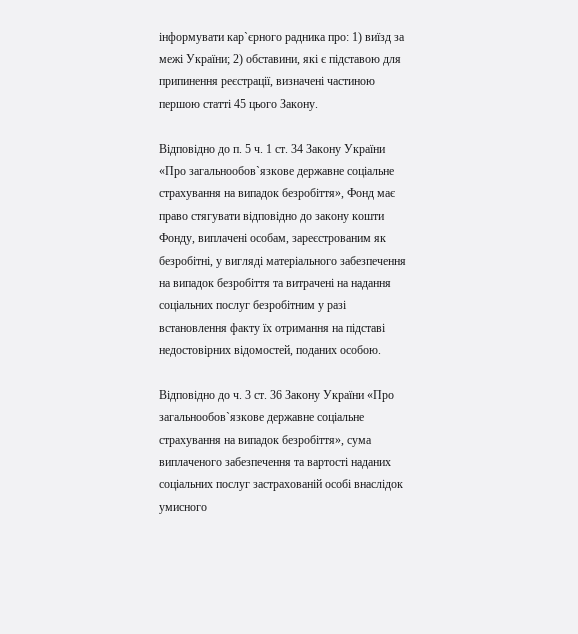інформувати кар`єрного радника про: 1) виїзд за межі України; 2) обставини, які є підставою для припинення реєстрації, визначені частиною першою статті 45 цього Закону.

Відповідно до п. 5 ч. 1 ст. 34 Закону України «Про загальнообов`язкове державне соціальне страхування на випадок безробіття», Фонд має право стягувати відповідно до закону кошти Фонду, виплачені особам, зареєстрованим як безробітні, у вигляді матеріального забезпечення на випадок безробіття та витрачені на надання соціальних послуг безробітним у разі встановлення факту їх отримання на підставі недостовірних відомостей, поданих особою.

Відповідно до ч. 3 ст. 36 Закону України «Про загальнообов`язкове державне соціальне страхування на випадок безробіття», сума виплаченого забезпечення та вартості наданих соціальних послуг застрахованій особі внаслідок умисного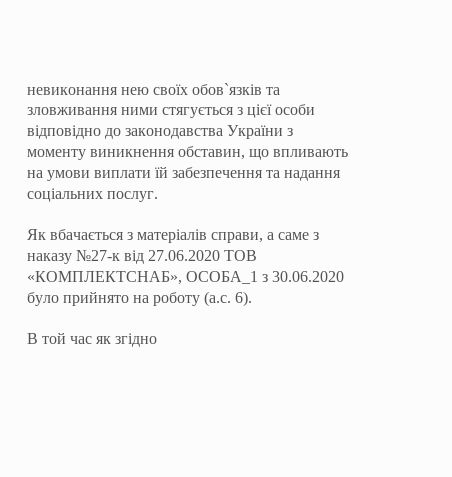невиконання нею своїх обов`язків та зловживання ними стягується з цієї особи відповідно до законодавства України з моменту виникнення обставин, що впливають на умови виплати їй забезпечення та надання соціальних послуг.

Як вбачається з матеріалів справи, а саме з наказу №27-к від 27.06.2020 ТОВ «КОМПЛЕКТСНАБ», ОСОБА_1 з 30.06.2020 було прийнято на роботу (а.с. 6).

В той час як згідно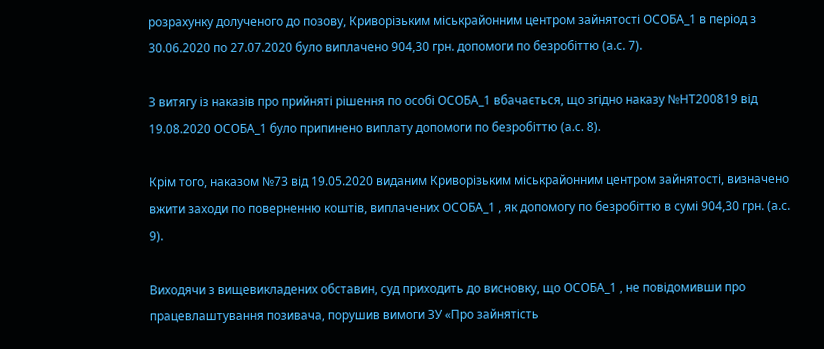розрахунку долученого до позову, Криворізьким міськрайонним центром зайнятості ОСОБА_1 в період з 30.06.2020 по 27.07.2020 було виплачено 904,30 грн. допомоги по безробіттю (а.с. 7).

З витягу із наказів про прийняті рішення по особі ОСОБА_1 вбачається, що згідно наказу №НТ200819 від 19.08.2020 ОСОБА_1 було припинено виплату допомоги по безробіттю (а.с. 8).

Крім того, наказом №73 від 19.05.2020 виданим Криворізьким міськрайонним центром зайнятості, визначено вжити заходи по поверненню коштів, виплачених ОСОБА_1 , як допомогу по безробіттю в сумі 904,30 грн. (а.с. 9).

Виходячи з вищевикладених обставин, суд приходить до висновку, що ОСОБА_1 , не повідомивши про працевлаштування позивача, порушив вимоги ЗУ «Про зайнятість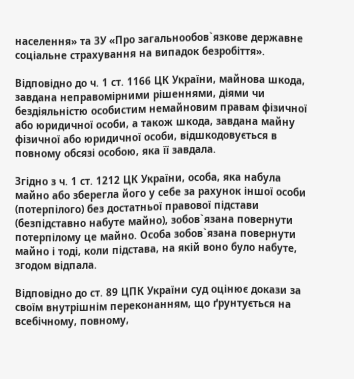населення» та ЗУ «Про загальнообов`язкове державне соціальне страхування на випадок безробіття».

Відповідно до ч. 1 ст. 1166 ЦК України, майнова шкода, завдана неправомірними рішеннями, діями чи бездіяльністю особистим немайновим правам фізичної або юридичної особи, а також шкода, завдана майну фізичної або юридичної особи, відшкодовується в повному обсязі особою, яка її завдала.

Згідно з ч. 1 ст. 1212 ЦК України, особа, яка набула майно або зберегла його у себе за рахунок іншої особи (потерпілого) без достатньої правової підстави (безпідставно набуте майно), зобов`язана повернути потерпілому це майно. Особа зобов`язана повернути майно і тоді, коли підстава, на якій воно було набуте, згодом відпала.

Відповідно до ст. 89 ЦПК України суд оцінює докази за своїм внутрішнім переконанням, що ґрунтується на всебічному, повному,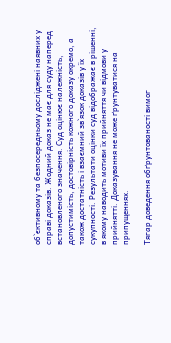об`єктивному та безпосередньому досліджені наявних у справі доказів. Жодний доказ не має для суду наперед встановленого значення. Суд оцінює належність, допустимість, достовірність кожного доказу окремо, а також достатність і взаємний зв`язок доказів у їх сукупності. Результати оцінки суд відображає в рішенні, в якому наводить мотиви їх прийняття чи відмови у прийнятті. Доказування не може ґрунтуватися на припущеннях.

Тягар доведення обґрунтованості вимог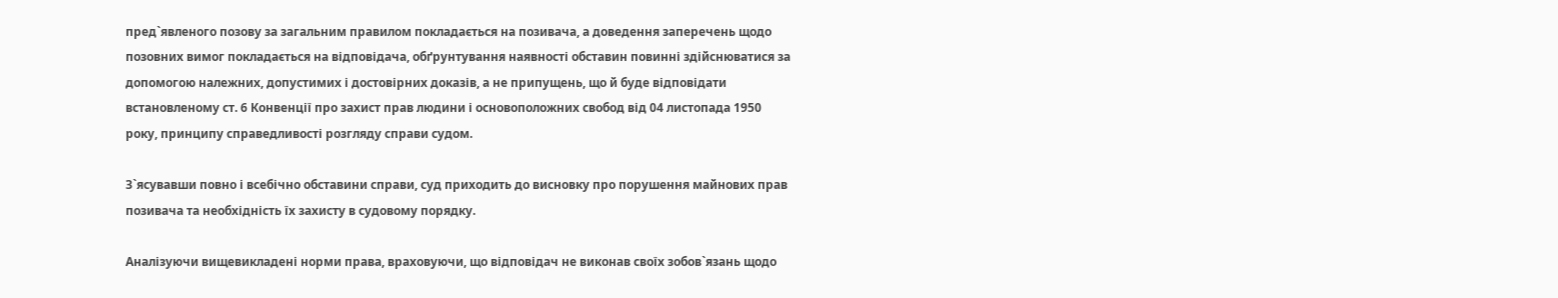пред`явленого позову за загальним правилом покладається на позивача, а доведення заперечень щодо позовних вимог покладається на відповідача, обґрунтування наявності обставин повинні здійснюватися за допомогою належних, допустимих і достовірних доказів, а не припущень, що й буде відповідати встановленому ст. 6 Конвенції про захист прав людини і основоположних свобод від 04 листопада 1950 року, принципу справедливості розгляду справи судом.

З`ясувавши повно і всебічно обставини справи, суд приходить до висновку про порушення майнових прав позивача та необхідність їх захисту в судовому порядку.

Аналізуючи вищевикладені норми права, враховуючи, що відповідач не виконав своїх зобов`язань щодо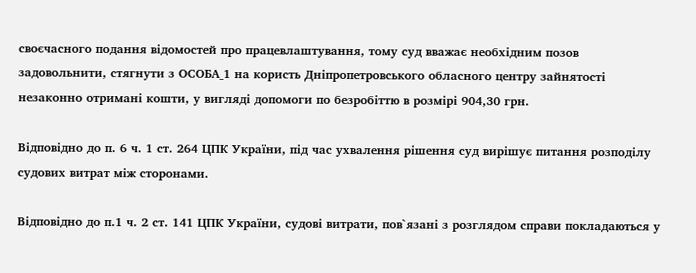своєчасного подання відомостей про працевлаштування, тому суд вважає необхідним позов задовольнити, стягнути з ОСОБА_1 на користь Дніпропетровського обласного центру зайнятості незаконно отримані кошти, у вигляді допомоги по безробіттю в розмірі 904,30 грн.

Відповідно до п. 6 ч. 1 ст. 264 ЦПК України, під час ухвалення рішення суд вирішує питання розподілу судових витрат між сторонами.

Відповідно до п.1 ч. 2 ст. 141 ЦПК України, судові витрати, пов`язані з розглядом справи покладаються у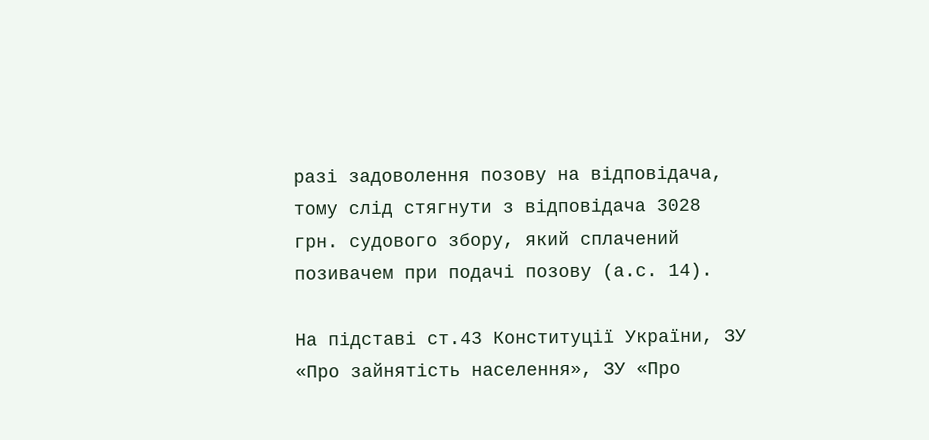разі задоволення позову на відповідача, тому слід стягнути з відповідача 3028 грн. судового збору, який сплачений позивачем при подачі позову (а.с. 14).

На підставі ст.43 Конституції України, ЗУ «Про зайнятість населення», ЗУ «Про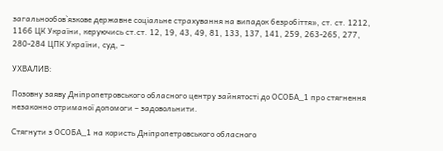загальнообов`язкове державне соціальне страхування на випадок безробіття», ст. ст. 1212, 1166 ЦК України, керуючись ст.ст. 12, 19, 43, 49, 81, 133, 137, 141, 259, 263-265, 277, 280-284 ЦПК України, суд, –

УХВАЛИВ:

Позовну заяву Дніпропетровського обласного центру зайнятості до ОСОБА_1 про стягнення незаконно отриманої допомоги – задовольнити.

Стягнути з ОСОБА_1 на користь Дніпропетровського обласного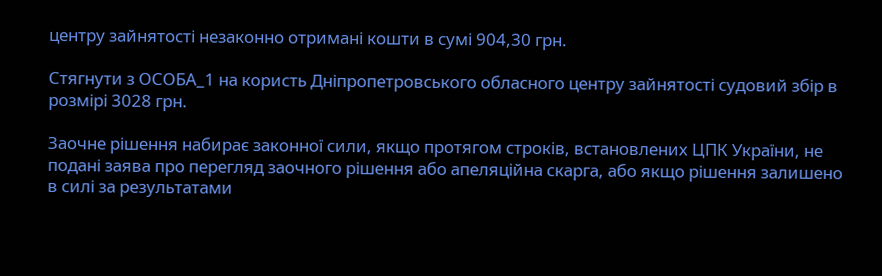центру зайнятості незаконно отримані кошти в сумі 904,30 грн.

Стягнути з ОСОБА_1 на користь Дніпропетровського обласного центру зайнятості судовий збір в розмірі 3028 грн.

Заочне рішення набирає законної сили, якщо протягом строків, встановлених ЦПК України, не подані заява про перегляд заочного рішення або апеляційна скарга, або якщо рішення залишено в силі за результатами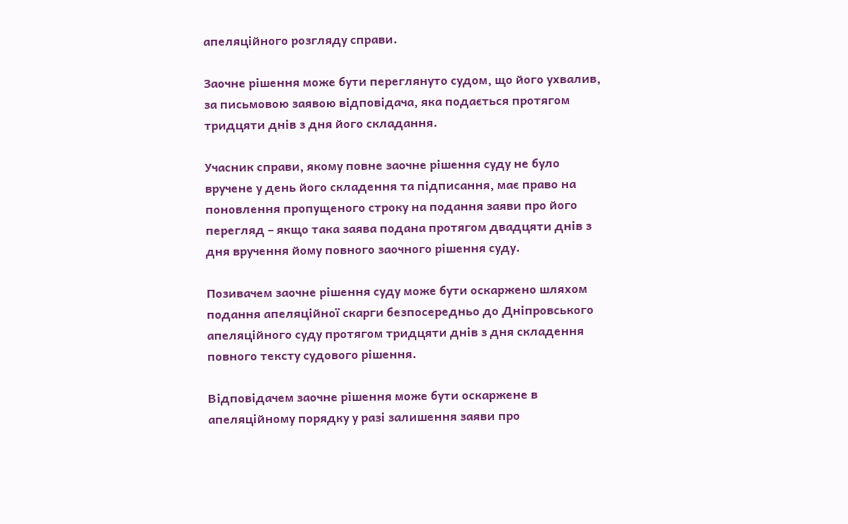апеляційного розгляду справи.

Заочне рішення може бути переглянуто судом, що його ухвалив, за письмовою заявою відповідача, яка подається протягом тридцяти днів з дня його складання.

Учасник справи, якому повне заочне рішення суду не було вручене у день його складення та підписання, має право на поновлення пропущеного строку на подання заяви про його перегляд – якщо така заява подана протягом двадцяти днів з дня вручення йому повного заочного рішення суду.

Позивачем заочне рішення суду може бути оскаржено шляхом подання апеляційної скарги безпосередньо до Дніпровського апеляційного суду протягом тридцяти днів з дня складення повного тексту судового рішення.

Відповідачем заочне рішення може бути оскаржене в апеляційному порядку у разі залишення заяви про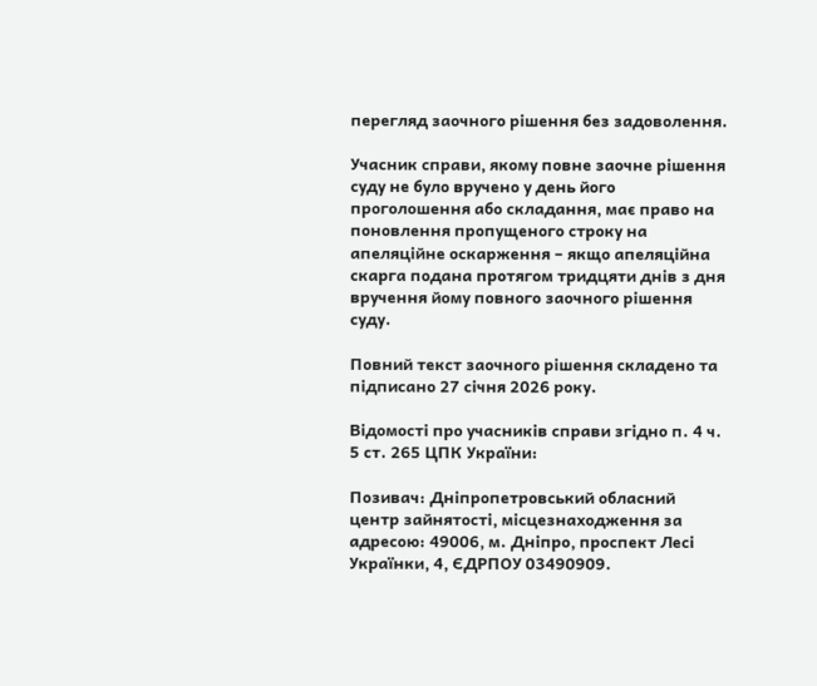перегляд заочного рішення без задоволення.

Учасник справи, якому повне заочне рішення суду не було вручено у день його проголошення або складання, має право на поновлення пропущеного строку на апеляційне оскарження – якщо апеляційна скарга подана протягом тридцяти днів з дня вручення йому повного заочного рішення суду.

Повний текст заочного рішення складено та підписано 27 січня 2026 року.

Відомості про учасників справи згідно п. 4 ч. 5 ст. 265 ЦПК України:

Позивач: Дніпропетровський обласний центр зайнятості, місцезнаходження за адресою: 49006, м. Дніпро, проспект Лесі Українки, 4, ЄДРПОУ 03490909.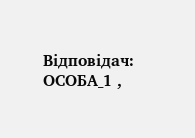Відповідач: ОСОБА_1 ,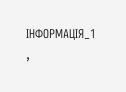ІНФОРМАЦІЯ_1 ,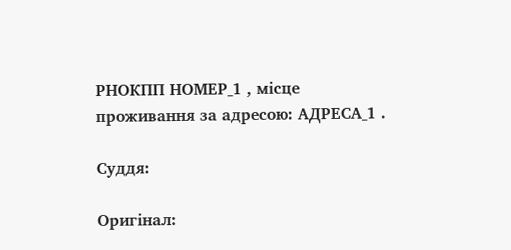РНОКПП НОМЕР_1 , місце проживання за адресою: АДРЕСА_1 .

Суддя:

Оригінал: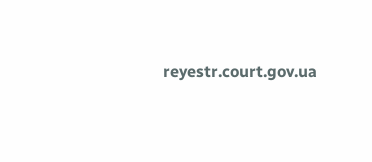reyestr.court.gov.ua